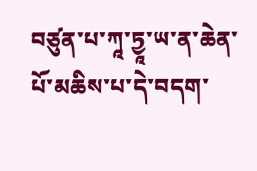བཙུན་པ་ཀཱ་ཏྱཱ་ཡ་ན་ཆེན་པོ་མཆིས་པ་དེ་བདག་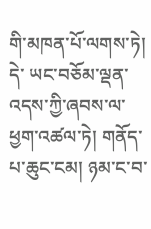གི་མཁན་པོ་ལགས་ཏེ། དེ་ ཡང་བཅོམ་ལྡན་འདས་ཀྱི་ཞབས་ལ་ཕྱག་འཚལ་ཏེ། གནོད་པ་ཆུང་ངམ། ཉམ་ང་བ་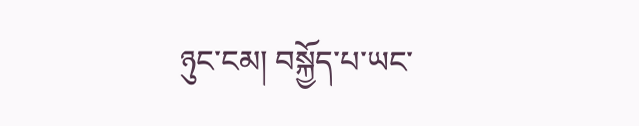ཉུང་ངམ། བསྐྱོད་པ་ཡང་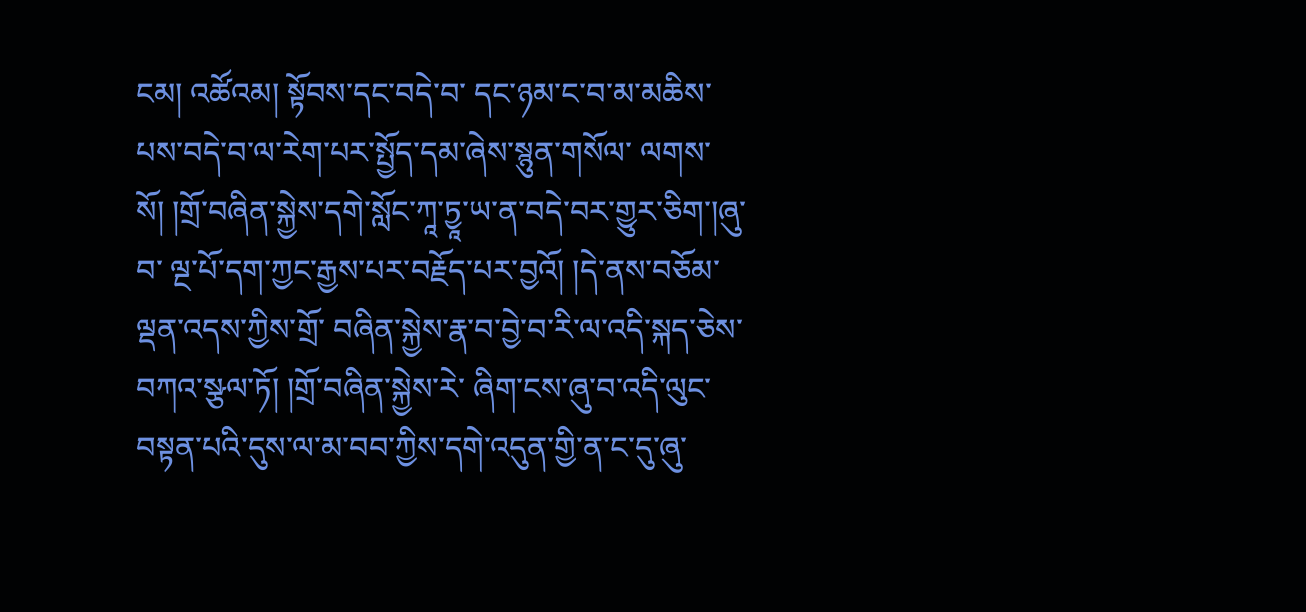ངམ། འཚོའམ། སྟོབས་དང་བདེ་བ་ དང་ཉམ་ང་བ་མ་མཆིས་པས་བདེ་བ་ལ་རེག་པར་སྤྱོད་དམ་ཞེས་སྙུན་གསོལ་ ལགས་སོ། །གྲོ་བཞིན་སྐྱེས་དགེ་སློང་ཀཱ་ཏྱཱ་ཡ་ན་བདེ་བར་གྱུར་ཅིག་།ཞུ་བ་ ལྔ་པོ་དག་ཀྱང་རྒྱས་པར་བརྗོད་པར་བྱའོ། །དེ་ནས་བཅོམ་ལྡན་འདས་ཀྱིས་གྲོ་ བཞིན་སྐྱེས་རྣ་བ་བྱེ་བ་རི་ལ་འདི་སྐད་ཅེས་བཀའ་སྩལ་ཏོ། །གྲོ་བཞིན་སྐྱེས་རེ་ ཞིག་ངས་ཞུ་བ་འདི་ལུང་བསྟན་པའི་དུས་ལ་མ་བབ་ཀྱིས་དགེ་འདུན་གྱི་ན་ང་དུ་ཞུ་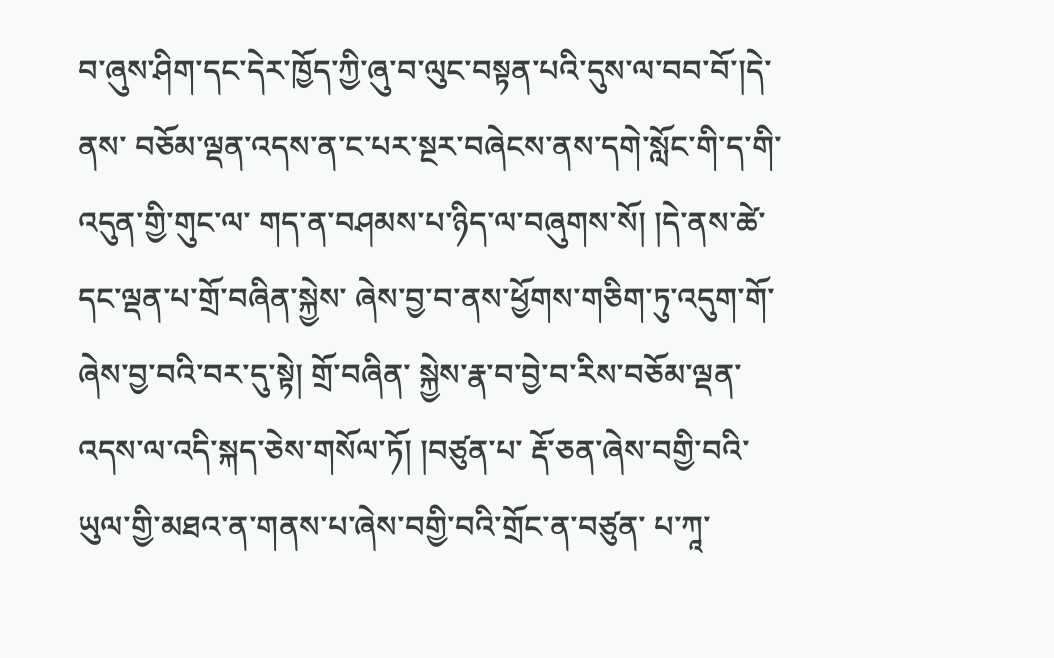བ་ཞུས་ཤིག་དང་དེར་ཁྱོད་ཀྱི་ཞུ་བ་ལུང་བསྟན་པའི་དུས་ལ་བབ་བོ་།དེ་ནས་ བཅོམ་ལྡན་འདས་ན་ང་པར་སྔར་བཞེངས་ནས་དགེ་སློང་གི་ད་གི་འདུན་གྱི་གུང་ལ་ གད་ན་བཤམས་པ་ཉིད་ལ་བཞུགས་སོ། །དེ་ནས་ཚེ་དང་ལྡན་པ་གྲོ་བཞིན་སྐྱེས་ ཞེས་བྱ་བ་ནས་ཕྱོགས་གཅིག་ཏུ་འདུག་གོ་ཞེས་བྱ་བའི་བར་དུ་སྟེ། གྲོ་བཞིན་ སྐྱེས་རྣ་བ་བྱེ་བ་རིས་བཅོམ་ལྡན་འདས་ལ་འདི་སྐད་ཅེས་གསོལ་ཏོ། །བཙུན་པ་ རྡོ་ཅན་ཞེས་བགྱི་བའི་ཡུལ་གྱི་མཐའ་ན་གནས་པ་ཞེས་བགྱི་བའི་གྲོང་ན་བཙུན་ པ་ཀཱ་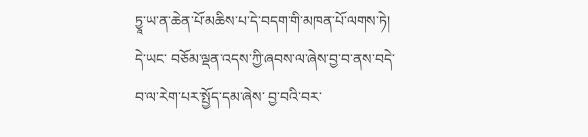ཏྱཱ་ཡ་ན་ཆེན་པོ་མཆིས་པ་དེ་བདག་གི་མཁན་པོ་ལགས་ཏེ། དེ་ཡང་ བཅོམ་ལྡན་འདས་ཀྱི་ཞབས་ལ་ཞེས་བྱ་བ་ནས་བདེ་བ་ལ་རེག་པར་སྤྱོད་དམ་ཞེས་ བྱ་བའི་བར་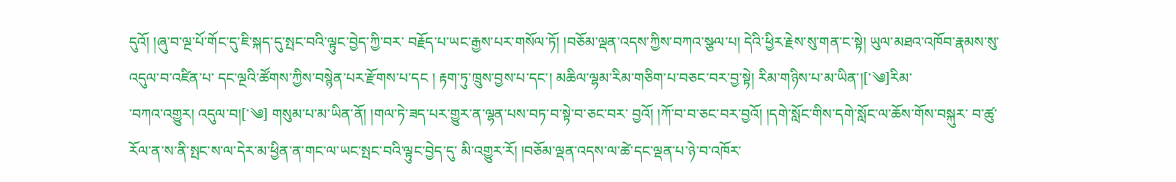དུའོ། །ཞུ་བ་ལྔ་པོ་གོང་དུ་ཇི་སྐད་དུ་སྤང་བའི་ལྟུང་བྱེད་ཀྱི་བར་ བརྗོད་པ་ཡང་རྒྱས་པར་གསོལ་ཏོ། །བཅོམ་ལྡན་འདས་ཀྱིས་བཀའ་སྩལ་པ། དེའི་ཕྱིར་རྗེས་སུ་གན་ང་སྟེ། ཡུལ་མཐའ་འཁོབ་རྣམས་སུ་འདུལ་བ་འཛིན་པ་ དང་ལྔའི་ཚོགས་ཀྱིས་བསྙེན་པར་རྫོགས་པ་དང ། རྟག་ཏུ་ཁྲུས་བྱས་པ་དང་། མཆིལ་ལྷམ་རིམ་གཅིག་པ་བཅང་བར་བྱ་སྟེ། རིམ་གཉིས་པ་མ་ཡིན་།[་༄]རིམ་
་བཀའ་འགྱུར། འདུལ་བ།[་༄] གསུམ་པ་མ་ཡིན་ནོ། །གལ་ཏེ་ཟད་པར་གྱུར་ན་ལྷན་པས་བཏ་བ་སྟེ་བ་ཅང་བར་ བྱའོ། །ཀོ་བ་བ་ཅང་བར་བྱའོ། །དགེ་སློང་གིས་དགེ་སློང་ལ་ཆོས་གོས་བསྐུར་ བ་ཚུ་རོལ་ན་ས་ནི་སྤང་ས་ལ་དེར་མ་ཕྱིན་ན་གང་ལ་ཡང་སྤང་བའི་ལྟུང་བྱེད་དུ་ མི་འགྱུར་རོ། །བཅོམ་ལྡན་འདས་ལ་ཚེ་དང་ལྡན་པ་ཉེ་བ་འཁོར་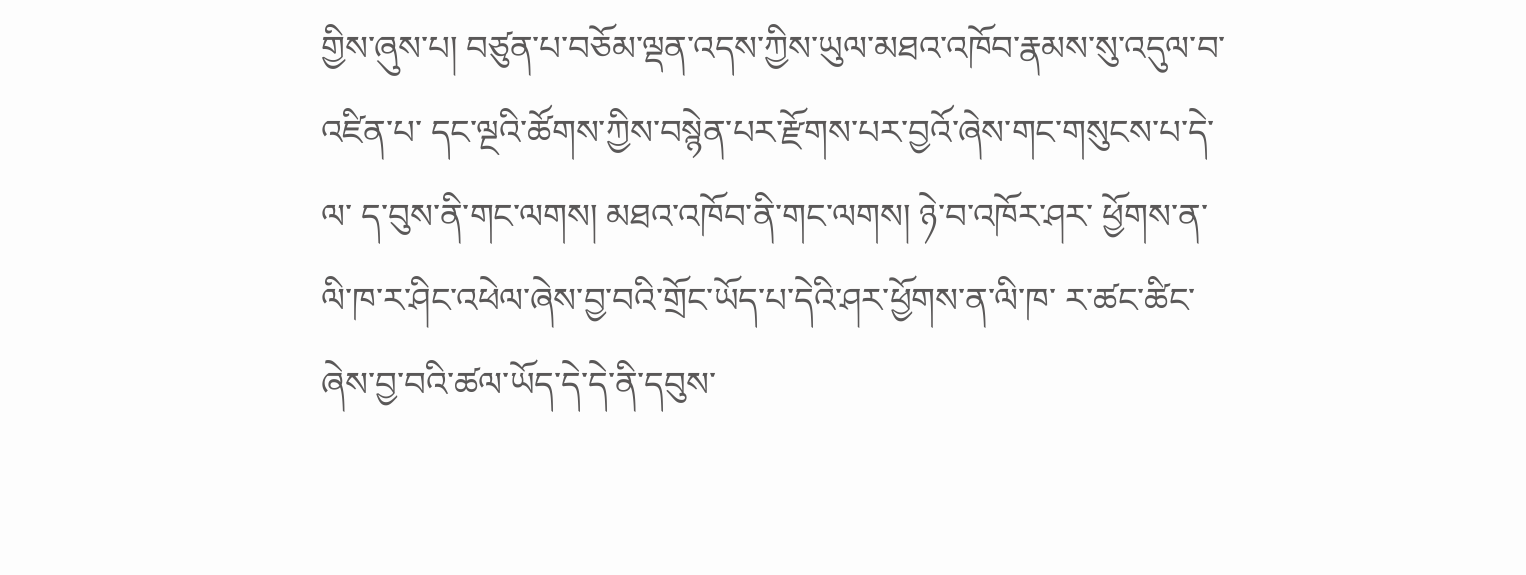གྱིས་ཞུས་པ། བཙུན་པ་བཅོམ་ལྡན་འདས་ཀྱིས་ཡུལ་མཐའ་འཁོབ་རྣམས་སུ་འདུལ་བ་འཛིན་པ་ དང་ལྔའི་ཚོགས་ཀྱིས་བསྙེན་པར་རྫོགས་པར་བྱའོ་ཞེས་གང་གསུངས་པ་དེ་ལ་ ད་བུས་ནི་གང་ལགས། མཐའ་འཁོབ་ནི་གང་ལགས། ཉེ་བ་འཁོར་ཤར་ ཕྱོགས་ན་ལི་ཁ་ར་ཤིང་འཕེལ་ཞེས་བྱ་བའི་གྲོང་ཡོད་པ་དེའི་ཤར་ཕྱོགས་ན་ལི་ཁ་ ར་ཚང་ཚིང་ཞེས་བྱ་བའི་ཚལ་ཡོད་དེ་དེ་ནི་དབུས་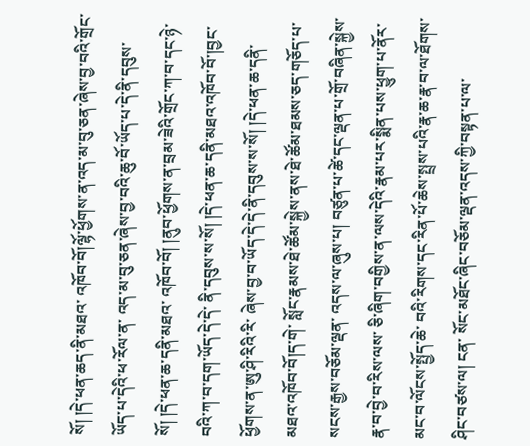སོ། །དེ་ཕན་ཆད་ནི་མཐའ་ འཁོབ་བོ།ལྷོ་ཕྱོགས་ན་འད་མ་བུ་ཅན་ཞེས་བྱ་བའི་གྲོང་ཡོད་པ་དེའི་ཕ་རོལ་ན་ འད་མ་བུ་ཅན་ཞེས་བྱ་བའི་ཆུ་བོ་ཡོད་པ་དེ་ནི་དབུས་སོ། །དེ་ཕན་ཆ་དནི་མཐའ་ འཁོབ་བོ། །ནུབ་ཕྱོགས་ན་བྲམ་ཟེའི་གྲོང་ཀ་བ་དང་ཉེ་བའི་ཀ་བ་དག་ཡོད་དེ་དེ་ ནི་དབུས་ས་སོ། །དེ་ཕན་ཆ་དནི་མཐའ་འཁོབ་བོ་།བྱང་ཕྱོགས་ན་ཨུ་ཤི་རིའི་རི་ ཞེས་བྱ་བ་ཡོད་དེ་དེ་ནི་དབུས་ས་སོ། །དེ་ཕན་ཆ་དནི་མཐའ་འཁོབ་བོ།ད་གེ་ སློང་རྣམས་ཐེ་ཚོམ་སྐྱེས་ནས་ཐེ་ཚོམ་ཐམས་ཅད་གཅོད་པ་སངས་རྒྱས་བཅོམ་ལྡན་ འདས་ལ་ཞུས་པ། བཙུན་པ་ཚེ་དང་ལྡན་པ་གྲོ་བཞིན་སྐྱེས་རྣ་བ་བྱེ་བ་རིས་ལས་ ཅི་ཞིག་བགྱིས་ན་ལས་དེའི་རྣམ་པར་སྨིན་པས་ཕྱུག་པ་ནོར་མང་བ་ལོངས་སྤྱོད་ཆེ་ བའི་རིགས་དང་རིན་པོ་ཆེས་སྤྲས་པའི་རྣ་ཆ་རྣ་བ་ལ་ཐོགས་ཤིང་བཙས་ལ། ངན་ སོང་མཐོང་ཞིང་བཅོམ་ལྡན་འདས་ཀྱི་བསྟན་པ་ལ་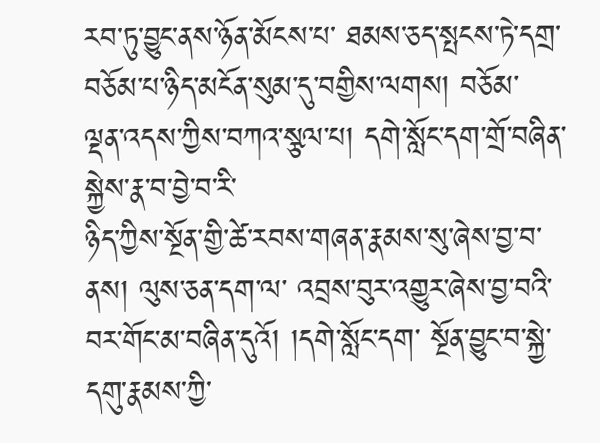རབ་ཏུ་བྱུང་ནས་ཉོན་མོངས་པ་ ཐམས་ཅད་སྤངས་ཏེ་དགྲ་བཅོམ་པ་ཉིད་མངོན་སུམ་དུ་བགྱིས་ལགས། བཅོམ་ ལྡན་འདས་ཀྱིས་བཀའ་སྩལ་པ། དགེ་སློང་དག་གྲོ་བཞིན་སྐྱེས་རྣ་བ་བྱེ་བ་རི་
ཉིད་ཀྱིས་སྔོན་གྱི་ཚེ་རབས་གཞན་རྣམས་སུ་ཞེས་བྱ་བ་ནས། ལུས་ཅན་དག་ལ་ འབྲས་བུར་འགྱུར་ཞེས་བྱ་བའི་བར་གོང་མ་བཞིན་དུའོ། །དགེ་སློང་དག་ སྔོན་བྱུང་བ་སྐྱེ་དགུ་རྣམས་ཀྱི་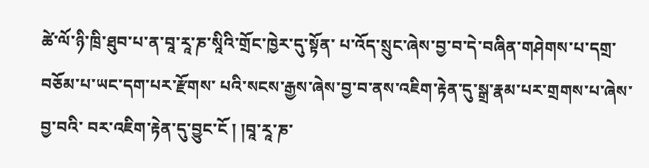ཚེ་ལོ་ཉི་ཁྲི་ཐུབ་པ་ན་བཱ་རཱ་ཎ་སཱིའི་གྲོང་ཁྱེར་དུ་སྟོན་ པ་འོད་སྲུང་ཞེས་བྱ་བ་དེ་བཞིན་གཤེགས་པ་དགྲ་བཅོམ་པ་ཡང་དག་པར་རྫོགས་ པའི་སངས་རྒྱས་ཞེས་བྱ་བ་ནས་འཇིག་རྟེན་དུ་སྒྲ་རྣམ་པར་གྲགས་པ་ཞེས་བྱ་བའི་ བར་འཇིག་རྟེན་དུ་བྱུང་ངོ ། །བཱ་རཱ་ཎ་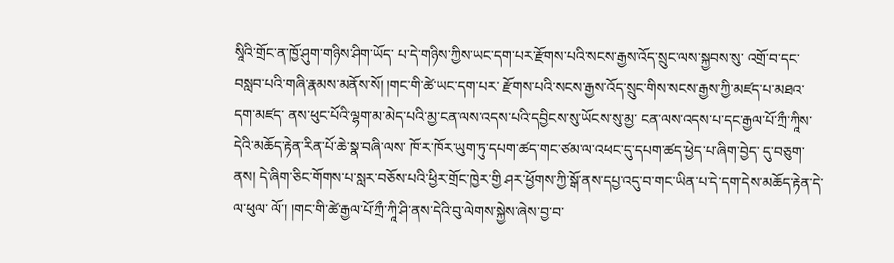སཱིའི་གྲོང་ན་ཁྱོ་ཤུག་གཉིས་ཤིག་ཡོད་ པ་དེ་གཉིས་ཀྱིས་ཡང་དག་པར་རྫོགས་པའི་སངས་རྒྱས་འོད་སྲུང་ལས་སྐྱབས་སུ་ འགྲོ་བ་དང་བསླབ་པའི་གཞི་རྣམས་མནོས་སོ། །གང་གི་ཚེ་ཡང་དག་པར་ རྫོགས་པའི་སངས་རྒྱས་འོད་སྲུང་གིས་སངས་རྒྱས་ཀྱི་མཛད་པ་མཐའ་དག་མཛད་ ནས་ཕུང་པོའི་ལྷག་མ་མེད་པའི་མྱ་ངན་ལས་འདས་པའི་དབྱིངས་སུ་ཡོངས་སུ་མྱ་ ངན་ལས་འདས་པ་དང་རྒྱལ་པོ་ཀྲྀ་ཀཱིས་དེའི་མཆོད་རྟེན་རིན་པོ་ཆེ་སྣ་བཞི་ལས་ ཁོ་ར་ཁོར་ཡུག་ཏུ་དཔག་ཚད་གང་ཙམ་ལ་འཕང་དུ་དཔག་ཚད་ཕྱེད་པ་ཞིག་བྱེད་ དུ་བཅུག་ནས། དེ་ཞིག་ཅིང་གོགས་པ་སླར་བཅོས་པའི་ཕྱིར་གྲོང་ཁྱེར་གྱི ཤར་ཕྱོགས་ཀྱི་སྒོ་ནས་དཔྱ་འདུ་བ་གང་ཡིན་པ་དེ་དག་དེས་མཆོད་རྟེན་དེ་ལ་ཕུལ་ ལོ་། །གང་གི་ཚེ་རྒྱལ་པོ་ཀྲྀ་ཀཱི་ཤི་ནས་དེའི་བུ་ལེགས་སྐྱེས་ཞེས་བྱ་བ་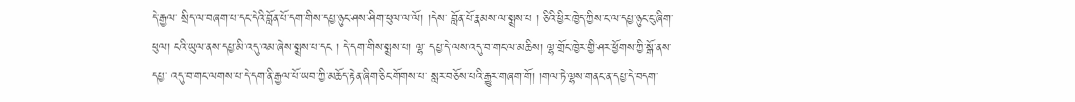དེ་རྒྱལ་ སྲིད་ལ་བཞག་པ་དང་དེའི་བློན་པོ་དག་གིས་དཔྱ་ཉུང་ཤས་ཤིག་ཕུལ་ལ་ལོ། །དེས་ བློན་པོ་རྣམས་ལ་སྨྲས་པ ། ཅིའི་ཕྱིར་ཁྱེད་ཀྱིས་ང་ལ་དཔྱ་ཉུང་ངུ་ཞིག་ཕུལ། ངའི་ཡུལ་ནས་དཔྱ་མི་འདུ་འམ་ཞེས་སྨྲས་པ་དང ། དེ་དག་གིས་སྨྲས་པ། ལྷ་ དཔྱ་དེ་ལས་འདུ་བ་གང་ལ་མཆིས། ལྷ་གྲོང་ཁྱེར་གྱི་ཤར་ཕྱོགས་ཀྱི་སྒོ་ནས་དཔྱ་ འདུ་བ་གང་ལགས་པ་དེ་དག་ནི་རྒྱལ་པོ་ཡབ་ཀྱི་མཆོད་རྟེན་ཞིག་ཅིང་གོགས་པ་ སླར་བཅོས་པའི་རྒྱུར་གཞག་གོ། །གལ་ཏེ་ལྷས་གནང་ན་དཔྱ་དེ་བདག་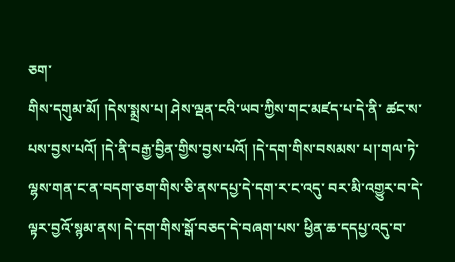ཅག་
གིས་དགུམ་མོ། །དེས་སྨྲས་པ། ཤེས་ལྡན་ངའི་ཡབ་ཀྱིས་གང་མཛད་པ་དེ་ནི་ ཚང་ས་པས་བྱས་པའོ། །དེ་ནི་བརྒྱ་བྱིན་གྱིས་བྱས་པའོ། །དེ་དག་གིས་བསམས་ པ།་གལ་ཏེ་ལྷས་གན་ང་ན་བདག་ཅག་གིས་ཅི་ནས་དཔྱ་དེ་དག་ར་ང་འདུ་ བར་མི་འགྱུར་བ་དེ་ལྟར་བྱའོ་སྙམ་ནས། དེ་དག་གིས་སྒོ་བཅད་དེ་བཞག་པས་ ཕྱིན་ཆ་དདཔྱ་འདུ་བ་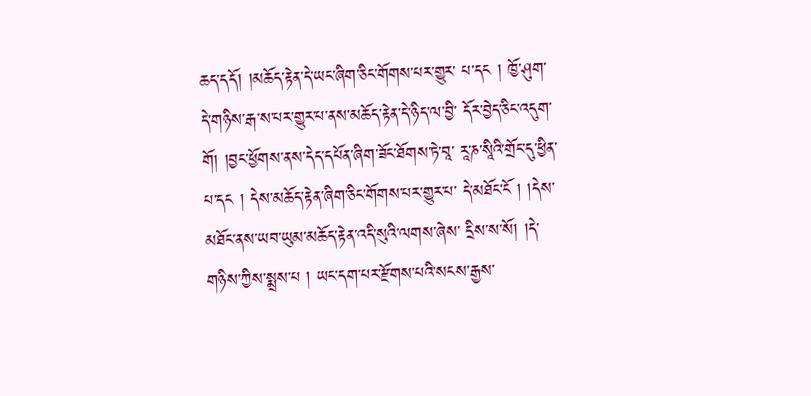ཆད་དདོ། །མཆོད་རྟེན་དེ་ཡང་ཞིག་ཅིང་གོགས་པར་གྱུར་ པ་དང ། ཁྱོ་ཤུག་དེ་གཉིས་རྒ་ས་པར་གྱུར་པ་ནས་མཆོད་རྟེན་དེ་ཉིད་ལ་བྱི་ དོར་བྱེད་ཅིང་འདུག་གོ། །བྱང་ཕྱོགས་ནས་དེད་དཔོན་ཞིག་ཟོང་ཐོགས་ཏེ་བཱ་ རཱ་ཎ་སཱིའི་གྲོང་དུ་ཕྱིན་པ་དང ། དེས་མཆོད་རྟེན་ཞིག་ཅིང་གོགས་པར་གྱུར་པ་ དེ་མཐོང་ངོ ། །དེས་མཐོང་ནས་ཡབ་ཡུམ་མཆོད་རྟེན་འདི་སུའི་ལགས་ཞེས་ དྲིས་ས་སོ། །དེ་གཉིས་ཀྱིས་སྨྲས་པ ། ཡང་དག་པར་རྫོགས་པའི་སངས་རྒྱས་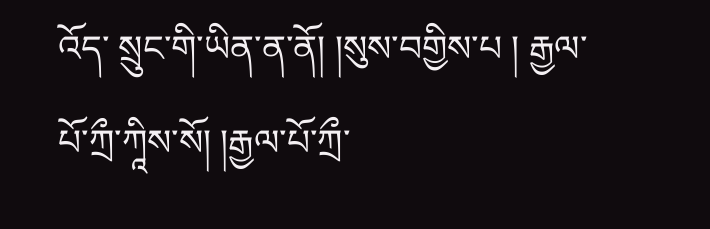འོད་ སྲུང་གི་ཡིན་ན་ནོ། །སུས་བགྱིས་པ ། རྒྱལ་པོ་ཀྲྀ་ཀཱིས་སོ། །རྒྱལ་པོ་ཀྲྀ་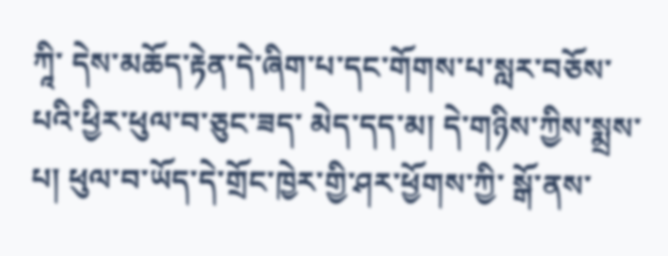ཀཱི་ དེས་མཆོད་རྟེན་དེ་ཞིག་པ་དང་གོགས་པ་སླར་བཅོས་པའི་ཕྱིར་ཕུལ་བ་ཅུང་ཟད་ མེད་དད་མ། དེ་གཉིས་ཀྱིས་སྨྲས་པ། ཕུལ་བ་ཡོད་དེ་གྲོང་ཁྱེར་གྱི་ཤར་ཕྱོགས་ཀྱི་ སྒོ་ནས་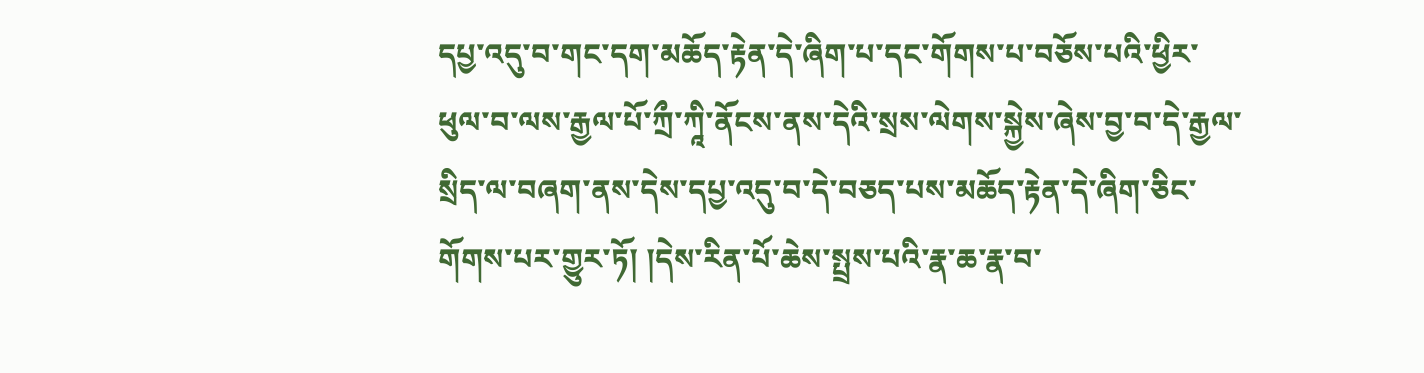དཔྱ་འདུ་བ་གང་དག་མཆོད་རྟེན་དེ་ཞིག་པ་དང་གོགས་པ་བཅོས་པའི་ཕྱིར་ ཕུལ་བ་ལས་རྒྱལ་པོ་ཀྲྀ་ཀཱི་ནོངས་ནས་དེའི་སྲས་ལེགས་སྐྱེས་ཞེས་བྱ་བ་དེ་རྒྱལ་ སྲིད་ལ་བཞག་ནས་དེས་དཔྱ་འདུ་བ་དེ་བཅད་པས་མཆོད་རྟེན་དེ་ཞིག་ཅིང་ གོགས་པར་གྱུར་ཏོ། །དེས་རིན་པོ་ཆེས་སྤྲས་པའི་རྣ་ཆ་རྣ་བ་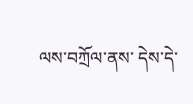ལས་བཀྲོལ་ནས་ དེས་དེ་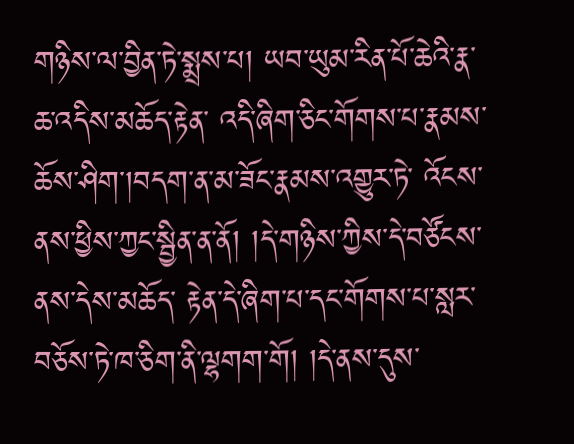གཉིས་ལ་བྱིན་ཏེ་སྨྲས་པ། ཡབ་ཡུམ་རིན་པོ་ཆེའི་རྣ་ཆ་འདིས་མཆོད་རྟེན་ འདི་ཞིག་ཅིང་གོགས་པ་རྣམས་ཆོས་ཤིག་།བདག་ན་མ་ཟོང་རྣམས་འགྱུར་ཏེ་ འོངས་ནས་ཕྱིས་ཀྱང་སྦྱིན་ན་ནོ། །དེ་གཉིས་ཀྱིས་དེ་བཙོངས་ནས་དེས་མཆོད་ རྟེན་དེ་ཞིག་པ་དང་གོགས་པ་སླར་བཅོས་ཏེ་ཁ་ཅིག་ནི་ལྷགག་གོ། །དེ་ནས་དུས་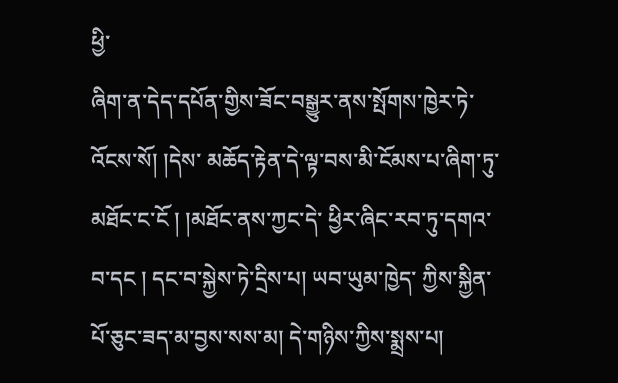ཕྱི་
ཞིག་ན་དེད་དཔོན་གྱིས་ཟོང་བསྒྱུར་ནས་སྤོགས་ཁྱེར་ཏེ་འོངས་སོ། །དེས་ མཆོད་རྟེན་དེ་ལྟ་བས་མི་ངོམས་པ་ཞིག་ཏུ་མཐོང་ང་ངོ ། །མཐོང་ནས་ཀྱང་དེ་ ཕྱིར་ཞིང་རབ་ཏུ་དགའ་བ་དང ། དང་བ་སྐྱེས་ཏེ་དྲིས་པ། ཡབ་ཡུམ་ཁྱེད་ ཀྱིས་སྐྱིན་པོ་ཅུང་ཟད་མ་བྱས་སས་མ། དེ་གཉིས་ཀྱིས་སྨྲས་པ།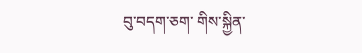བུ་བདག་ཅག་ གིས་སྐྱིན་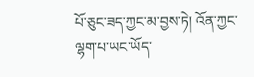པོ་ཅུང་ཟད་ཀྱང་མ་བྱས་ཏེ། འོན་ཀྱང་ལྷག་པ་ཡང་ཡོད་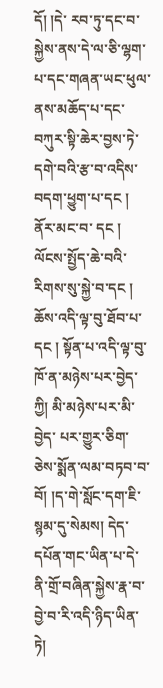དོ། །དེ་ རབ་ཏུ་དང་བ་སྐྱེས་ནས་དེ་ལ་ཅི་ལྷག་པ་དང་གཞན་ཡང་ཕུལ་ནས་མཆོད་པ་དང་ བཀུར་སྟི་ཆེར་བྱས་ཏེ་དགེ་བའི་རྩ་བ་འདིས་བདག་ཕྱུག་པ་དང ། ནོར་མང་བ་ དང ། ལོངས་སྤྱོད་ཆེ་བའི་རིགས་སུ་སྐྱེ་བ་དང ། ཆོས་འདི་ལྟ་བུ་ཐོབ་པ་ དང ། སྟོན་པ་འདི་ལྟ་བུ་ཁོ་ན་མཉེས་པར་བྱེད་ཀྱི། མི་མཉེས་པར་མི་བྱེད་ པར་གྱུར་ཅིག་ཅེས་སྨོན་ལམ་བཏབ་བ་བོ། །ད་གེ་སློང་དག་ཇི་སྙམ་དུ་སེམས། དེད་དཔོན་གང་ཡིན་པ་དེ་ནི་གྲོ་བཞིན་སྐྱེས་རྣ་བ་བྱེ་བ་རི་འདི་ཉིད་ཡིན་ཏེ།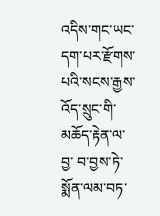འདིས་གང་ཡང་དག་པར་རྫོགས་པའི་སངས་རྒྱས་འོད་སྲུང་གི་མཆོད་རྟེན་ལ་བྱ་ བ་བྱས་ཏེ་སྨོན་ལམ་བཏ་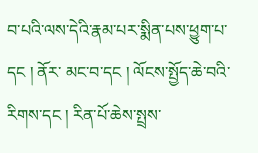བ་པའི་ལས་དེའི་རྣམ་པར་སྨིན་པས་ཕྱུག་པ་དང ། ནོར་ མང་བ་དང ། ལོངས་སྤྱོད་ཆེ་བའི་རིགས་དང ། རིན་པོ་ཆེས་སྤྲས་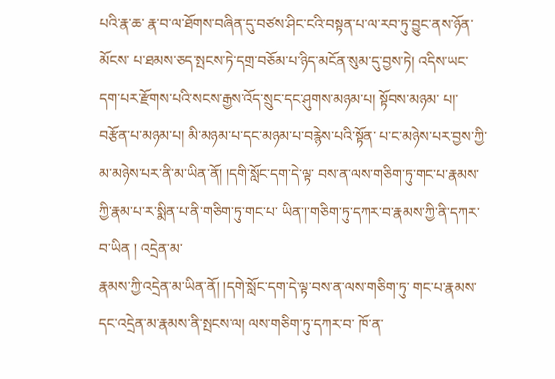པའི་རྣ་ཆ་ རྣ་བ་ལ་ཐོགས་བཞིན་དུ་བཙས་ཤིང་ངའི་བསྟན་པ་ལ་རབ་ཏུ་བྱུང་ནས་ཉོན་མོངས་ པ་ཐམས་ཅད་སྤངས་ཏེ་དགྲ་བཅོམ་པ་ཉིད་མངོན་སུམ་དུ་བྱས་ཏེ། འདིས་ཡང་ དག་པར་རྫོགས་པའི་སངས་རྒྱས་འོད་སྲུང་དང་ཤུགས་མཉམ་པ། སྟོབས་མཉམ་ པ།་བརྩོན་པ་མཉམ་པ། མི་མཉམ་པ་དང་མཉམ་པ་བརྙེས་པའི་སྟོན་ པ་ང་མཉེས་པར་བྱས་ཀྱི་མ་མཉེས་པར་ནི་མ་ཡིན་ནོ། །དགི་སློང་དག་དེ་ལྟ་ བས་ན་ལས་གཅིག་ཏུ་གང་པ་རྣམས་ཀྱི་རྣམ་པ་ར་སྨིན་པ་ནི་གཅིག་ཏུ་གང་པ་ ཡིན་།་གཅིག་ཏུ་དཀར་བ་རྣམས་ཀྱི་ནི་དཀར་བ་ཡིན ། འདྲེན་མ་
རྣམས་ཀྱི་འདྲེན་མ་ཡིན་ནོ། །དགེ་སློང་དག་དེ་ལྟ་བས་ན་ལས་གཅིག་ཏུ་ གང་པ་རྣམས་དང་འདྲེན་མ་རྣམས་ནི་སྤངས་ལ། ལས་གཅིག་ཏུ་དཀར་བ་ ཁོ་ན་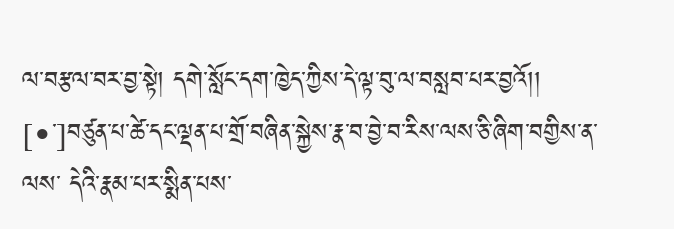ལ་བརྩལ་བར་བྱ་སྟེ། དགེ་སློང་དག་ཁྱེད་ཀྱིས་དེ་ལྟ་བུ་ལ་བསླབ་པར་བྱའོ།། [•་]བཙུན་པ་ཚེ་དང་ལྡན་པ་གྲོ་བཞིན་སྐྱེས་རྣ་བ་བྱེ་བ་རིས་ལས་ཅི་ཞིག་བགྱིས་ན་ལས་ དེའི་རྣམ་པར་སྨིན་པས་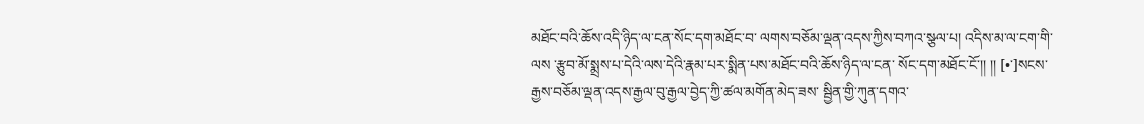མཐོང་བའི་ཆོས་འདི་ཉིད་ལ་ངན་སོང་དག་མཐོང་བ་ ལགས་བཅོམ་ལྡན་འདས་ཀྱིས་བཀའ་སྩལ་པ། འདིས་མ་ལ་ངག་གི་ལས ་རྩུབ་མོ་སྨྲས་པ་དེའི་ལས་དེའི་རྣམ་པར་སྨིན་པས་མཐོང་བའི་ཆོས་ཉིད་ལ་ངན་ སོང་དག་མཐོང་ངོ་།། །། [•་]སངས་རྒྱས་བཅོམ་ལྡན་འདས་རྒྱལ་བུ་རྒྱལ་བྱེད་ཀྱི་ཚལ་མགོན་མེད་ཟས་ སྦྱིན་གྱི་ཀུན་དགའ་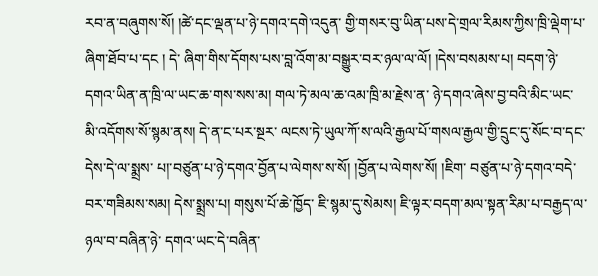རབ་ན་བཞུགས་སོ། །ཚེ་དང་ལྡན་པ་ཉེ་དགའ་དགེ་འདུན་ གྱི་གསར་བུ་ཡིན་པས་དེ་གྲལ་རིམས་ཀྱིས་ཁྲི་ལྡེག་པ་ཞིག་ཐོབ་པ་དང ། དེ་ ཞིག་གིས་དོགས་པས་བླ་འོག་མ་བསྒྱུར་བར་ཉལ་ལ་ལོ། །དེས་བསམས་པ། བདག་ཉེ་དགའ་ཡིན་ན་ཁྲི་ལ་ཡང་ཆ་གས་སས་མ། གལ་ཏེ་མལ་ཆ་འམ་ཁྲི་མ་རྗེས་ན་ ཉེ་དགའ་ཞེས་བྱ་བའི་མིང་ཡང་མི་འདོགས་སོ་སྙམ་ནས། དེ་ན་ང་པར་སྔར་ ལངས་ཏེ་ཡུལ་ཀོ་ས་ལའི་རྒྱལ་པོ་གསལ་རྒྱལ་གྱི་དྲུང་དུ་སོང་བ་དང་དེས་དེ་ལ་སྨྲས་ པ།་བཙུན་པ་ཉེ་དགའ་བྱོན་པ་ལེགས་ས་སོ། །བྱོན་པ་ལེགས་སོ། །ཇིག་ བཙུན་པ་ཉེ་དགའ་བདེ་བར་གཟིམས་སམ། དེས་སྨྲས་པ། གསུས་པོ་ཆེ་ཁྱོད་ ཇི་སྙམ་དུ་སེམས། ཇི་ལྟར་བདག་མལ་སྟན་རིམ་པ་བརྒྱད་ལ་ཉལ་བ་བཞིན་ཉེ་ དགའ་ཡང་དེ་བཞིན་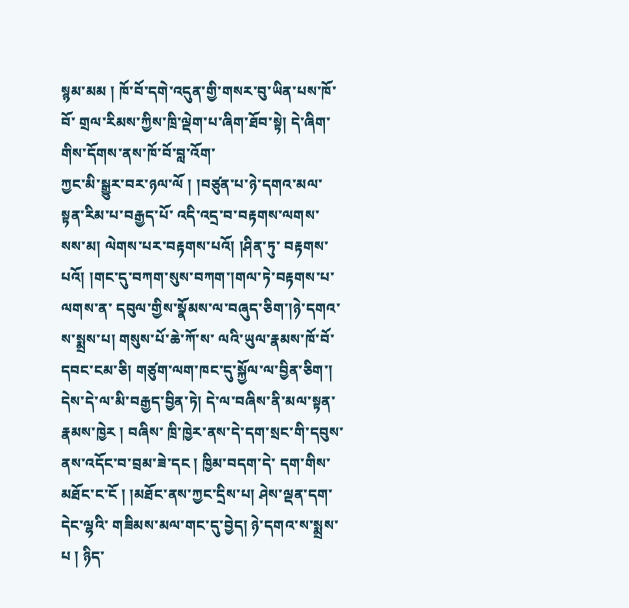སྙམ་མམ ། ཁོ་བོ་དགེ་འདུན་གྱི་གསར་བུ་ཡིན་པས་ཁོ་བོ་ གྲལ་རིམས་ཀྱིས་ཁྲི་ལྡེག་པ་ཞིག་ཐོབ་སྟེ། དེ་ཞིག་གིས་དོགས་ནས་ཁོ་བོ་བླ་འོག་
ཀྱང་མི་སྒྱུར་བར་ཉལ་ལོ ། །བཙུན་པ་ཉེ་དགའ་མལ་སྟན་རིམ་པ་བརྒྱད་པོ་ འདི་འདྲ་བ་བརྟགས་ལགས་སས་མ། ལེགས་པར་བརྟགས་པའོ། །ཤིན་ཏུ་ བརྟགས་པའོ། །གང་དུ་བཀག་སུས་བཀག་།གལ་ཏེ་བརྟགས་པ་ལགས་ན་ དབུལ་གྱིས་སྣོམས་ལ་བཞུད་ཅིག་།ཉེ་དགའ་ས་སྨྲས་པ། གསུས་པོ་ཆེ་ཀོ་ས་ ལའི་ཡུལ་རྣམས་ཁོ་བོ་དབང་ངམ་ཅི། གཙུག་ལག་ཁང་དུ་སྐྱོལ་ལ་བྱིན་ཅིག་། དེས་དེ་ལ་མི་བརྒྱད་བྱིན་ཏེ། དེ་ལ་བཞིས་ནི་མལ་སྟན་རྣམས་ཁྱེར ། བཞིས་ ཁྲི་ཁྱེར་ནས་དེ་དག་སྲང་གི་དབུས་ནས་འདོང་བ་བྲམ་ཟེ་དང ། ཁྱིམ་བདག་དེ་ དག་གིས་མཐོང་ང་ངོ ། །མཐོང་ནས་ཀྱང་དྲིས་པ། ཤེས་ལྡན་དག་དེང་ལྷའི་ གཟིམས་མལ་གང་དུ་བྱེད། ཉེ་དགའ་ས་སྨྲས་པ ། ཉིད་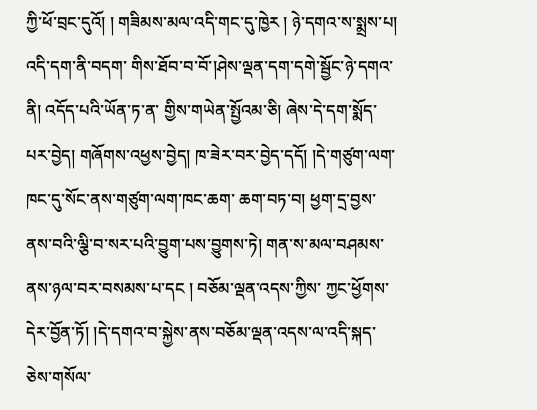ཀྱི་ཕོ་བྲང་དུའོ། ། གཟིམས་མལ་འདི་གང་དུ་ཁྱེར ། ཉེ་དགའ་ས་སྨྲས་པ། འདི་དག་ནི་བདག་ གིས་ཐོབ་བ་བོ་།ཤེས་ལྡན་དག་དགེ་སྦྱོང་ཉེ་དགའ་ནི། འདོད་པའི་ཡོན་ཏ་ན་ གྱིས་གཡེན་སྤྱོའམ་ཅི། ཞེས་དེ་དག་སྨོད་པར་བྱེད། གཞོགས་འཕྱས་བྱེད། ཁ་ཟེར་བར་བྱེད་དདོ། །དེ་གཙུག་ལག་ཁང་དུ་སོང་ནས་གཙུག་ལག་ཁང་ཆག་ ཆག་བཏ་བ། ཕྱག་དྲ་བྱས་ནས་བའི་ལྕི་བ་སར་པའི་བྱུག་པས་བྱུགས་ཏེ། གན་ས་མལ་བཤམས་ནས་ཉལ་བར་བསམས་པ་དང ། བཅོམ་ལྡན་འདས་ཀྱིས་ ཀྱང་ཕྱོགས་དེར་བྱོན་ཏོ། །དེ་དགའ་བ་སྐྱེས་ནས་བཅོམ་ལྡན་འདས་ལ་འདི་སྐད་ ཅེས་གསོལ་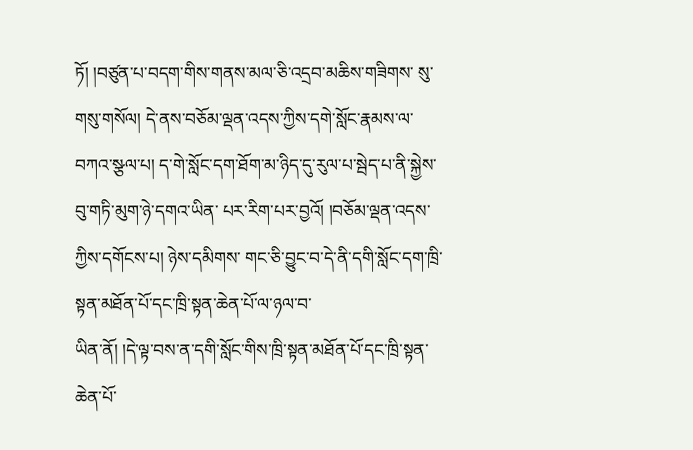ཏོ། །བཙུན་པ་བདག་གིས་གནས་མལ་ཅི་འདྲབ་མཆིས་གཟིགས་ སུ་གསུ་གསོལ། དེ་ནས་བཅོམ་ལྡན་འདས་ཀྱིས་དགེ་སློང་རྣམས་ལ་བཀའ་སྩལ་པ། ད་གེ་སློང་དག་ཐོག་མ་ཉིད་དུ་རུལ་པ་སྦེད་པ་ནི་སྐྱེས་བུ་གཏི་མུག་ཉེ་དགའ་ཡིན་ པར་རིག་པར་བྱའོ། །བཅོམ་ལྡན་འདས་ཀྱིས་དགོངས་པ། ཉེས་དམིགས་ གང་ཅི་བྱུང་བ་དེ་ནི་དགི་སློང་དག་ཁྲི་སྟན་མཐོན་པོ་དང་ཁྲི་སྟན་ཆེན་པོ་ལ་ཉལ་བ་
ཡིན་ནོ། །དེ་ལྟ་བས་ན་དགི་སློང་གིས་ཁྲི་སྟན་མཐོན་པོ་དང་ཁྲི་སྟན་ཆེན་པོ་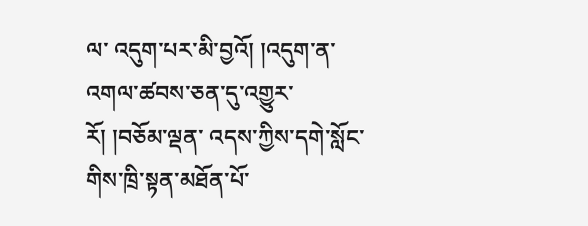ལ་ འདུག་པར་མི་བྱའོ། །འདུག་ན་འགལ་ཚབས་ཅན་དུ་འགྱུར་རོ། །བཅོམ་ལྡན་ འདས་ཀྱིས་དགེ་སློང་གིས་ཁྲི་སྟན་མཐོན་པོ་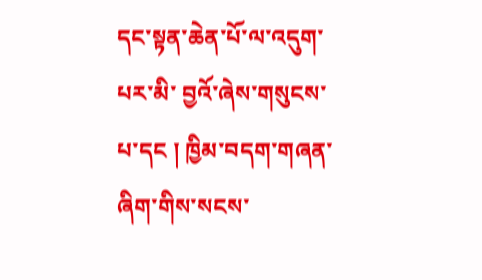དང་སྟན་ཆེན་པོ་ལ་འདུག་པར་མི་ བྱའོ་ཞེས་གསུངས་པ་དང ། ཁྱིམ་བདག་གཞན་ཞིག་གིས་སངས་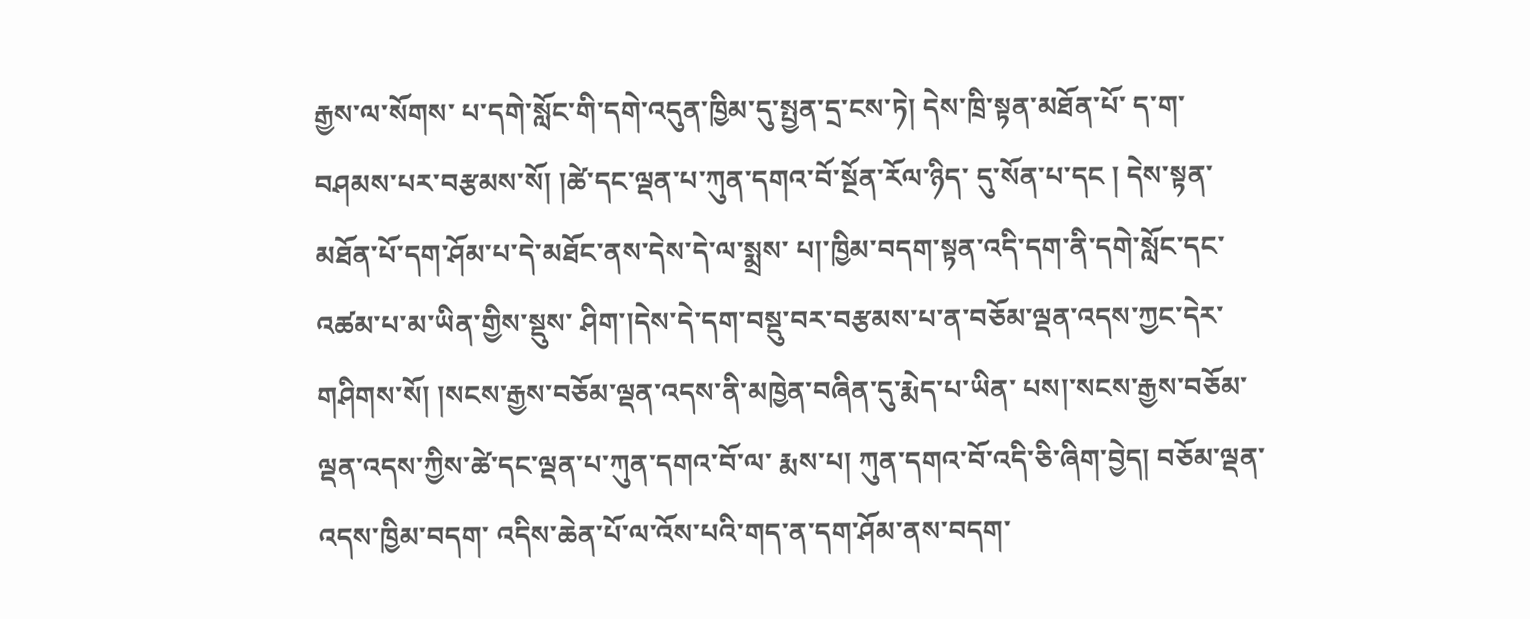རྒྱས་ལ་སོགས་ པ་དགེ་སློང་གི་དགེ་འདུན་ཁྱིམ་དུ་སྤྱན་དྲ་ངས་ཏེ། དེས་ཁྲི་སྟན་མཐོན་པོ་ ད་ག་བཤམས་པར་བརྩམས་སོ། །ཚེ་དང་ལྡན་པ་ཀུན་དགའ་བོ་སྔོན་རོལ་ཉིད་ དུ་སོན་པ་དང ། དེས་སྟན་མཐོན་པོ་དག་ཤོམ་པ་དེ་མཐོང་ནས་དེས་དེ་ལ་སྨྲས་ པ།་ཁྱིམ་བདག་སྟན་འདི་དག་ནི་དགེ་སློང་དང་འཚམ་པ་མ་ཡིན་གྱིས་སྡུས་ ཤིག་།དེས་དེ་དག་བསྡུ་བར་བརྩམས་པ་ན་བཅོམ་ལྡན་འདས་ཀྱང་དེར་ གཤིགས་སོ། །སངས་རྒྱས་བཅོམ་ལྡན་འདས་ནི་མཁྱེན་བཞིན་དུ་རྨེད་པ་ཡིན་ པས།་སངས་རྒྱས་བཅོམ་ལྡན་འདས་ཀྱིས་ཚེ་དང་ལྡན་པ་ཀུན་དགའ་བོ་ལ་ རྨས་པ། ཀུན་དགའ་བོ་འདི་ཅི་ཞིག་བྱེད། བཅོམ་ལྡན་འདས་ཁྱིམ་བདག་ འདིས་ཆེན་པོ་ལ་འོས་པའི་གད་ན་དག་ཤོམ་ནས་བདག་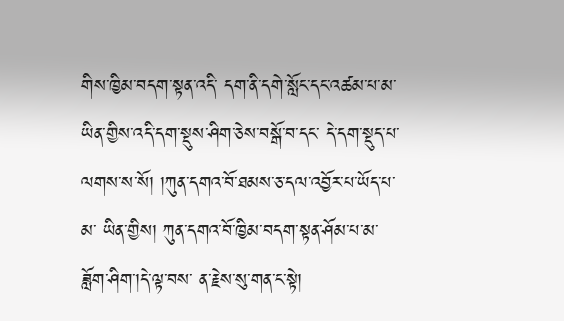གིས་ཁྱིམ་བདག་སྟན་འདི་ དག་ནི་དགེ་སློང་དང་འཚམ་པ་མ་ཡིན་གྱིས་འདི་དག་སྡུས་ཤིག་ཅེས་བསྒོ་བ་དང་ དེ་དག་སྡུད་པ་ལགས་ས་སོ། །ཀུན་དགའ་བོ་ཐམས་ཅ་དལ་འབྱོར་པ་ཡོད་པ་མ་ ཡིན་གྱིས། ཀུན་དགའ་བོ་ཁྱིམ་བདག་སྟན་ཤོམ་པ་མ་ཟློག་ཤིག་།དེ་ལྟ་བས་ ན་རྗེས་སུ་གན་ང་སྟེ།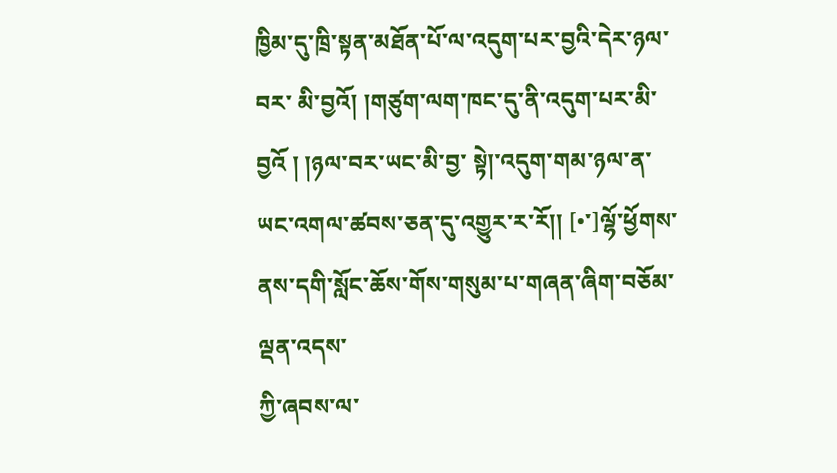ཁྱིམ་དུ་ཁྲི་སྟན་མཐོན་པོ་ལ་འདུག་པར་བྱའི་དེར་ཉལ་བར་ མི་བྱའོ། །གཙུག་ལག་ཁང་དུ་ནི་འདུག་པར་མི་བྱའོ ། །ཉལ་བར་ཡང་མི་བྱ་ སྟེ།་འདུག་གམ་ཉལ་ན་ཡང་འགལ་ཚབས་ཅན་དུ་འགྱུར་ར་རོ།། [•་]ལྷོ་ཕྱོགས་ནས་དགི་སློང་ཆོས་གོས་གསུམ་པ་གཞན་ཞིག་བཅོམ་ལྡན་འདས་
ཀྱི་ཞབས་ལ་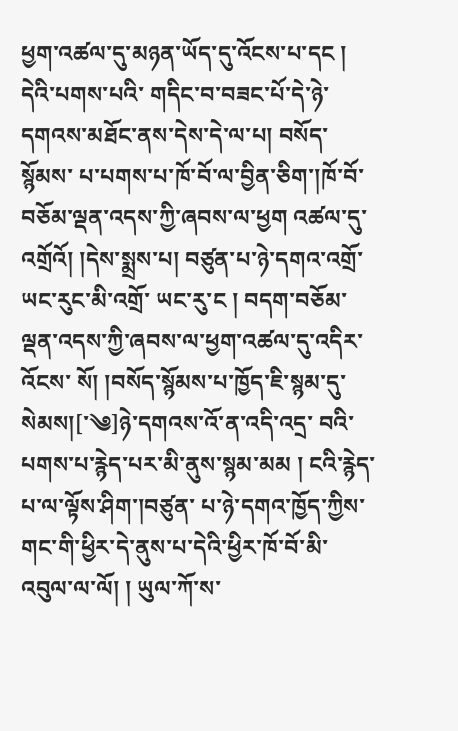ཕྱག་འཚལ་དུ་མཉན་ཡོད་དུ་འོངས་པ་དང ། དེའི་པགས་པའི་ གདིང་བ་བཟང་པོ་དེ་ཉེ་དགའས་མཐོང་ནས་དེས་དེ་ལ་པ། བསོད་སྙོམས་ པ་པགས་པ་ཁོ་བོ་ལ་བྱིན་ཅིག་།ཁོ་བོ་བཅོམ་ལྡན་འདས་ཀྱི་ཞབས་ལ་ཕྱག འཚལ་དུ་འགྲོའོ། །དེས་སྨྲས་པ། བཙུན་པ་ཉེ་དགའ་འགྲོ་ཡང་རུང་མི་འགྲོ་ ཡང་རུ་ང ། བདག་བཅོམ་ལྡན་འདས་ཀྱི་ཞབས་ལ་ཕྱག་འཚལ་དུ་འདིར་འོངས་ སོ། །བསོད་སྙོམས་པ་ཁྱོད་ཇི་སྙམ་དུ་སེམས།[་༄]ཉེ་དགའས་འོ་ན་འདི་འདྲ་ བའི་པགས་པ་རྙེད་པར་མི་ནུས་སྙམ་མམ ། ངའི་རྙེད་པ་ལ་ལྟོས་ཤིག་།བཙུན་ པ་ཉེ་དགའ་ཁྱོད་ཀྱིས་གང་གི་ཕྱིར་དེ་ནུས་པ་དེའི་ཕྱིར་ཁོ་བོ་མི་འབུལ་ལ་ལོ། ། ཡུལ་ཀོ་ས་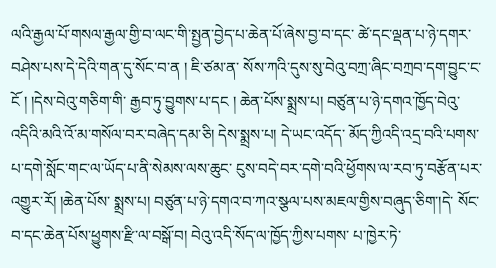ལའི་རྒྱལ་པོ་གསལ་རྒྱལ་གྱི་བ་ལང་གི་སྤྱན་བྱེད་པ་ཆེན་པོ་ཞེས་བྱ་བ་དང་ ཚེ་དང་ལྡན་པ་ཉེ་དགར་བཤེས་པས་དེ་དེའི་གན་དུ་སོང་བ་ན ། ཇི་ཙམ་ན་ སོས་ཀའི་དུས་སུ་བེའུ་བཀྲ་ཞིང་བཀྲབ་དག་བྱུང་ང་ངོ ། །དེས་བེའུ་གཅིག་གི་ རྒྱབ་ཏུ་བྱུགས་པ་དང ། ཆེན་པོས་སྨྲས་པ། བཙུན་པ་ཉེ་དགའ་ཁྱོད་བེའུ་ འདིའི་མའི་འོ་མ་གསོལ་བར་བཞེད་དམ་ཅི། དེས་སྨྲས་པ། དེ་ཡང་འདོད་ མོད་ཀྱིའདི་འདྲ་བའི་པགས་པ་དགེ་སློང་གང་ལ་ཡོད་པ་ནི་སེམས་ལས་ཆུང་ ངུས་བདེ་བར་དགེ་བའི་ཕྱོགས་ལ་རབ་ཏུ་བརྩོན་པར་འགྱུར་རོ། །ཆེན་པོས་ སྨྲས་པ། བཙུན་པ་ཉེ་དགའ་བ་ཀའ་སྩལ་པས་མཇལ་གྱིས་བཞུད་ཅིག་།དེ་ སོང་བ་དང་ཆེན་པོས་ཕྱུགས་རྫི་ལ་བསྒོ་བ། བེའུ་འདི་སོད་ལ་ཁྱོད་ཀྱིས་པགས་ པ་ཁྱེར་ཏེ་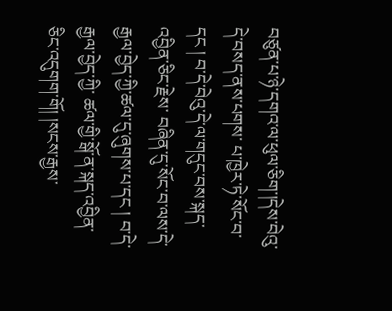བཙུན་པ་ཉེ་དགའ་ལ་ཕུལ་ཅིག་།དེས་བེའུ་དེ་བསད་ནས་པགས་ པ་ཁྱེར་ཏེ་སོང་བ་དང ། བ་དེ་བེའུ་དེ་ལ་གདུང་བས་སྐད་འབྱིན་ཅིང་རྗེས་ བཞིན་དུ་སོང་བ་ལས་དེ་རྒྱལ་བྱེད་ཀྱི་ཚལ་དུ་ཞུགས་པ་དང ། བ་དེ་རྒྱལ་བྱེད་ཀྱི་ ཚལ་གྱི་སྒོ་ན་སྐད་འབྱིན་ཅིང་འདུགག་གོ། །སངས་རྒྱས་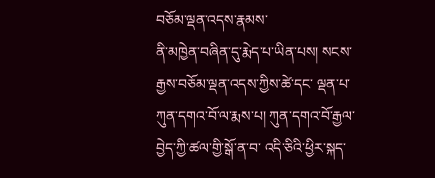བཅོམ་ལྡན་འདས་རྣམས་
ནི་མཁྱེན་བཞིན་དུ་རྨེད་པ་ཡིན་པས། སངས་རྒྱས་བཅོམ་ལྡན་འདས་ཀྱིས་ཚེ་དང་ ལྡན་པ་ཀུན་དགའ་བོ་ལ་རྨས་པ། ཀུན་དགའ་བོ་རྒྱལ་བྱེད་ཀྱི་ཚལ་གྱི་སྒོ་ན་བ་ འདི་ཅིའི་ཕྱིར་སྐད་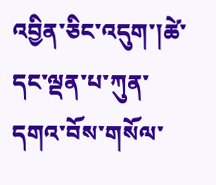འབྱིན་ཅིང་འདུག་།ཚེ་དང་ལྡན་པ་ཀུན་དགའ་བོས་གསོལ་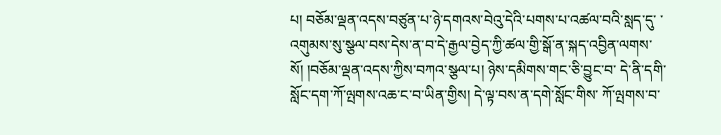པ། བཅོམ་ལྡན་འདས་བཙུན་པ་ཉེ་དགའས་བེའུ་དེའི་པགས་པ་འཚལ་བའི་སླད་དུ་ ་འགུམས་སུ་སྩལ་བས་དེས་ན་བ་དེ་རྒྱལ་བྱེད་ཀྱི་ཚལ་གྱི་སྒོ་ན་སྐད་འབྱིན་ལགས་ སོ། །བཅོམ་ལྡན་འདས་ཀྱིས་བཀའ་སྩལ་པ། ཉེས་དམིགས་གང་ཅི་བྱུང་བ་ དེ་ནི་དགི་སློང་དག་ཀོ་ལྤགས་འཆ་ང་བ་ཡིན་གྱིས། དེ་ལྟ་བས་ན་དགེ་སློང་གིས་ ཀོ་ལྤགས་བ་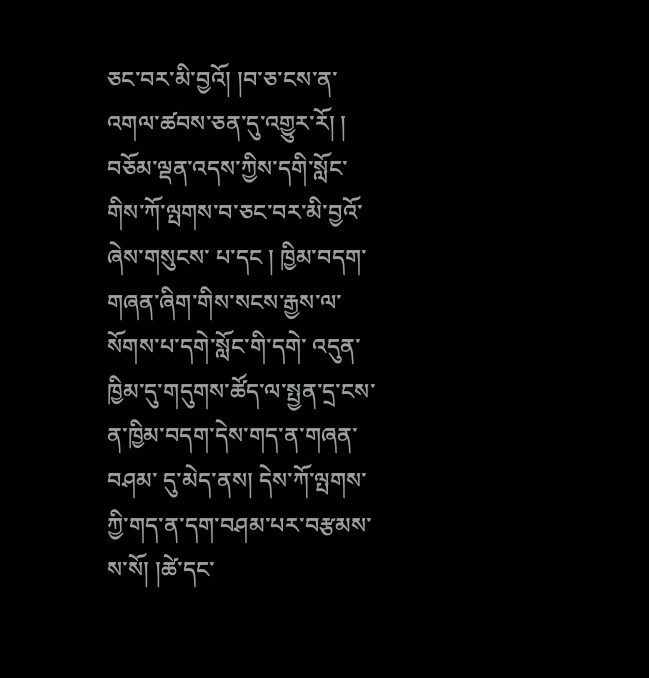ཅང་བར་མི་བྱའོ། །བ་ཅ་ངས་ན་འགལ་ཚབས་ཅན་དུ་འགྱུར་རོ། ། བཅོམ་ལྡན་འདས་ཀྱིས་དགི་སློང་གིས་ཀོ་ལྤགས་བ་ཅང་བར་མི་བྱའོ་ཞེས་གསུངས་ པ་དང ། ཁྱིམ་བདག་གཞན་ཞིག་གིས་སངས་རྒྱས་ལ་སོགས་པ་དགེ་སློང་གི་དགེ་ འདུན་ཁྱིམ་དུ་གདུགས་ཚོད་ལ་སྤྱན་དྲ་ངས་ན་ཁྱིམ་བདག་དེས་གད་ན་གཞན་བཤམ་ དུ་མེད་ནས། དེས་ཀོ་ལྤགས་ཀྱི་གད་ན་དག་བཤམ་པར་བརྩམས་ས་སོ། །ཚེ་དང་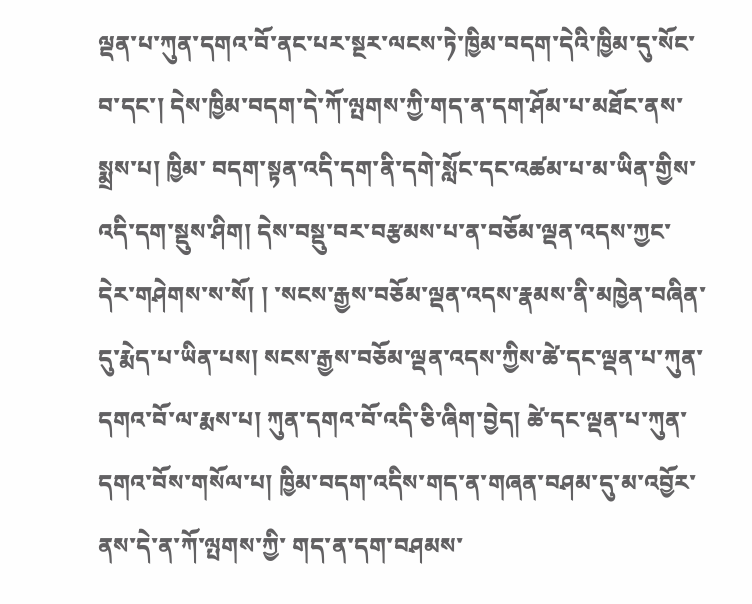ལྡན་པ་ཀུན་དགའ་བོ་ནང་པར་སྔར་ལངས་ཏེ་ཁྱིམ་བདག་དེའི་ཁྱིམ་དུ་སོང་བ་དང་། དེས་ཁྱིམ་བདག་དེ་ཀོ་ལྤགས་ཀྱི་གད་ན་དག་ཤོམ་པ་མཐོང་ནས་སྨྲས་པ། ཁྱིམ་ བདག་སྟན་འདི་དག་ནི་དགེ་སློང་དང་འཚམ་པ་མ་ཡིན་གྱིས་འདི་དག་སྡུས་ཤིག། དེས་བསྡུ་བར་བརྩམས་པ་ན་བཅོམ་ལྡན་འདས་ཀྱང་དེར་གཤེགས་ས་སོ། ། ་སངས་རྒྱས་བཅོམ་ལྡན་འདས་རྣམས་ནི་མཁྱེན་བཞིན་དུ་རྨེད་པ་ཡིན་པས། སངས་རྒྱས་བཅོམ་ལྡན་འདས་ཀྱིས་ཚེ་དང་ལྡན་པ་ཀུན་དགའ་བོ་ལ་རྨས་པ། ཀུན་དགའ་བོ་འདི་ཅི་ཞིག་བྱེད། ཚེ་དང་ལྡན་པ་ཀུན་དགའ་བོས་གསོལ་པ། ཁྱིམ་བདག་འདིས་གད་ན་གཞན་བཤམ་དུ་མ་འབྱོར་ནས་དེ་ན་ཀོ་ལྤགས་ཀྱི་ གད་ན་དག་བཤམས་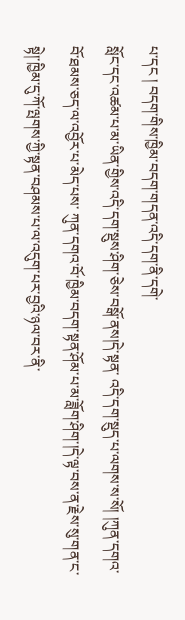པ་དང ། བདག་གིས་ཁྱིམ་བདག་གདན་འདི་དག་ནི་དགེ་
སློང་དང་འཚམ་པ་མ་ཡིན་གྱིས་འདི་དག་སྡུས་ཤིག་ཅེས་བསྒོ་ནས།དེ་སྟན་ འདི་དག་སྡུད་པ་ལགས་ས་སོ། །ཀུན་དགའ་བོ་ཐམས་ཅད་ལ་འབྱོར་པ་མེད་པས་ ཀུན་དགའ་བོ་ཁྱིམ་བདག་སྟན་ཤོམ་པ་མ་ཟློག་ཤིག་།དེ་ལྟ་བས་ན་རྗེས་སུ་གན་ང་ སྟེ།་ཁྱིམ་དུ་ཀོ་ལྤགས་ཀྱི་སྟན་བཤམས་པ་ལ་འདུག་པར་བྱའི་ཉལ་བར་ནི་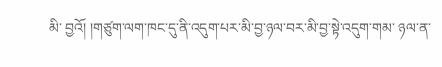མི་ བྱའོ། །གཙུག་ལག་ཁང་དུ་ནི་འདུག་པར་མི་བྱ་ཉལ་བར་མི་བྱ་སྟེ་འདུག་གམ་ ཉལ་ན་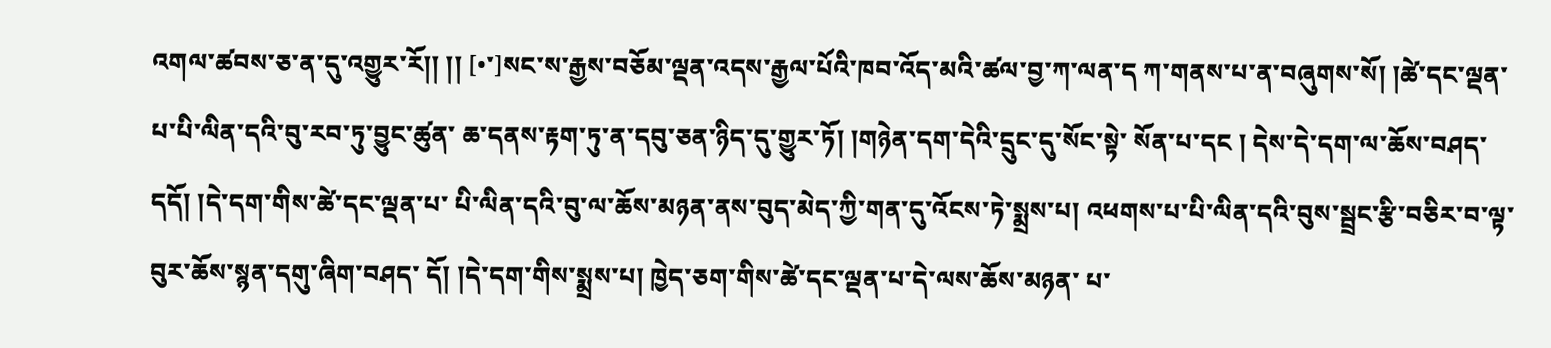འགལ་ཚབས་ཅ་ན་དུ་འགྱུར་རོ།། །། [•་]སང་ས་རྒྱས་བཅོམ་ལྡན་འདས་རྒྱལ་པོའི་ཁབ་འོད་མའི་ཚལ་བྱ་ཀ་ལན་ད ཀ་གནས་པ་ན་བཞུགས་སོ། །ཚེ་དང་ལྡན་པ་པི་ལིན་དའི་བུ་རབ་ཏུ་བྱུང་ཚུན་ ཆ་དནས་རྟག་ཏུ་ན་དབུ་ཅན་ཉིད་དུ་གྱུར་ཏོ། །གཉེན་དག་དེའི་དྲུང་དུ་སོང་སྟེ་ སོན་པ་དང ། དེས་དེ་དག་ལ་ཆོས་བཤད་དདོ། །དེ་དག་གིས་ཚེ་དང་ལྡན་པ་ པི་ལིན་དའི་བུ་ལ་ཆོས་མཉན་ནས་བུད་མེད་ཀྱི་གན་དུ་འོངས་ཏེ་སྨྲས་པ། འཕགས་པ་པི་ལིན་དའི་བུས་སྦྲང་རྩི་བཅིར་བ་ལྟ་བུར་ཆོས་སྙན་དགུ་ཞིག་བཤད་ དོ། །དེ་དག་གིས་སྨྲས་པ། ཁྱེད་ཅག་གིས་ཚེ་དང་ལྡན་པ་དེ་ལས་ཆོས་མཉན་ པ་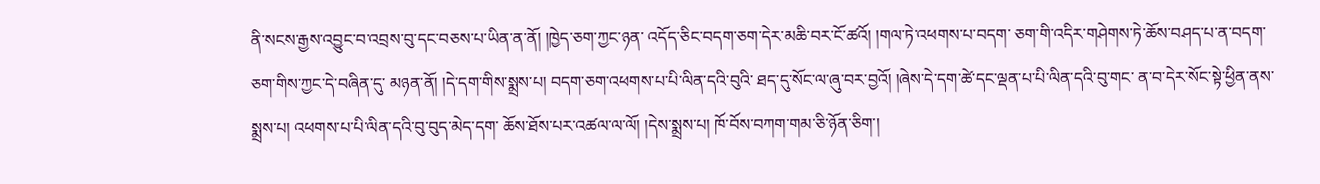ནི་སངས་རྒྱས་འབྱུང་བ་འབྲས་བུ་དང་བཅས་པ་ཡིན་ན་ནོ། །ཁྱེད་ཅག་ཀྱང་ཉན་ འདོད་ཅིང་བདག་ཅག་དེར་མཆི་བར་ངོ་ཚའོ། །གལ་ཏེ་འཕགས་པ་བདག་ ཅག་གི་འདིར་གཤེགས་ཏེ་ཆོས་བཤད་པ་ན་བདག་ཅག་གིས་ཀྱང་དེ་བཞིན་དུ་ མཉན་ནོ། །དེ་དག་གིས་སྨྲས་པ། བདག་ཅག་འཕགས་པ་པི་ལིན་དའི་བུའི་ ཐད་དུ་སོང་ལ་ཞུ་བར་བྱའོ། །ཞེས་དེ་དག་ཚེ་དང་ལྡན་པ་པི་ལིན་དའི་བུ་གང་ ན་བ་དེར་སོང་སྟེ་ཕྱིན་ནས་སྨྲས་པ། འཕགས་པ་པི་ལིན་དའི་བུ་བུད་མེད་དག་ ཆོས་ཐོས་པར་འཚལ་ལ་ལོ། །དེས་སྨྲས་པ། ཁོ་བོས་བཀག་གམ་ཅི་ཉོན་ཅིག་།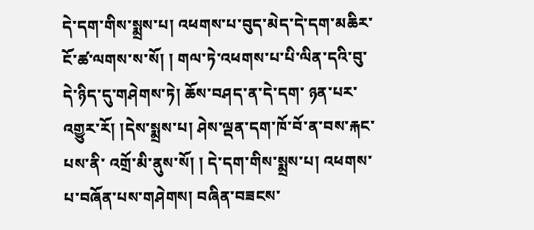དེ་དག་གིས་སྨྲས་པ། འཕགས་པ་བུད་མེད་དེ་དག་མཆིར་ངོ་ཚ་ལགས་ས་སོ། ། གལ་ཏེ་འཕགས་པ་པི་ལིན་དའི་བུ་དེ་ཉིད་དུ་གཤེགས་ཏེ། ཆོས་བཤད་ན་དེ་དག་ ཉན་པར་འགྱུར་རོ། །དེས་སྨྲས་པ། ཤེས་ལྡན་དག་ཁོ་བོ་ན་བས་རྐང་པས་ནི་ འགྲོ་མི་ནུས་སོ། ། དེ་དག་གིས་སྨྲས་པ། འཕགས་པ་བཞོན་པས་གཤེགས། བཞིན་བཟངས་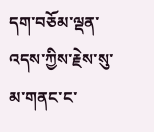དག་བཅོམ་ལྡན་འདས་ཀྱིས་རྗེས་སུ་མ་གནང་ང་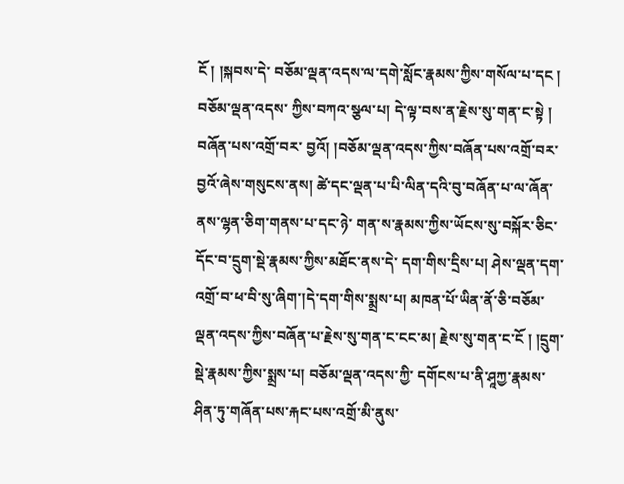ངོ ། །སྐབས་དེ་ བཅོམ་ལྡན་འདས་ལ་དགེ་སློང་རྣམས་ཀྱིས་གསོལ་པ་དང ། བཅོམ་ལྡན་འདས་ ཀྱིས་བཀའ་སྩལ་པ། དེ་ལྟ་བས་ན་རྗེས་སུ་གན་ང་སྟེ ། བཞོན་པས་འགྲོ་བར་ བྱའོ། །བཅོམ་ལྡན་འདས་ཀྱིས་བཞོན་པས་འགྲོ་བར་བྱའོ་ཞེས་གསུངས་ནས། ཚེ་དང་ལྡན་པ་པི་ལིན་དའི་བུ་བཞོན་པ་ལ་ཞོན་ནས་ལྷན་ཅིག་གནས་པ་དང་ཉེ་ གན་ས་རྣམས་ཀྱིས་ཡོངས་སུ་བསྐོར་ཅིང་དོང་བ་དྲུག་སྡེ་རྣམས་ཀྱིས་མཐོང་ནས་དེ་ དག་གིས་དྲིས་པ། ཤེས་ལྡན་དག་འགྲོ་བ་ཕ་བི་སུ་ཞིག་།དེ་དག་གིས་སྨྲས་པ། མཁན་པོ་ཡིན་ནོ་ཅི་བཅོམ་ལྡན་འདས་ཀྱིས་བཞོན་པ་རྗེས་སུ་གན་ང་ངང་མ། རྗེས་སུ་གན་ང་ངོ ། །དྲུག་སྡེ་རྣམས་ཀྱིས་སྨྲས་པ། བཅོམ་ལྡན་འདས་ཀྱི་ དགོངས་པ་ནི་ཤཱཀྱ་རྣམས་ཤིན་ཏུ་གཞོན་པས་རྐང་པས་འགྲོ་མི་ནུས་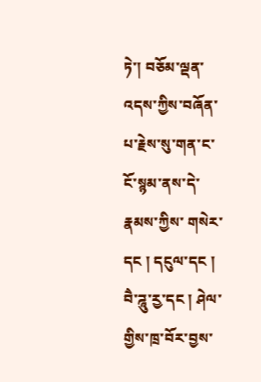ཏེ་། བཅོམ་ལྡན་འདས་ཀྱིས་བཞོན་པ་རྗེས་སུ་གན་ང་ངོ་སྙམ་ནས་དེ་རྣམས་ཀྱིས་ གསེར་དང ། དངུལ་དང ། བཻ་ཌཱུ་རྱ་དང ། ཤེལ་གྱིས་ཁྲ་བོར་བྱས་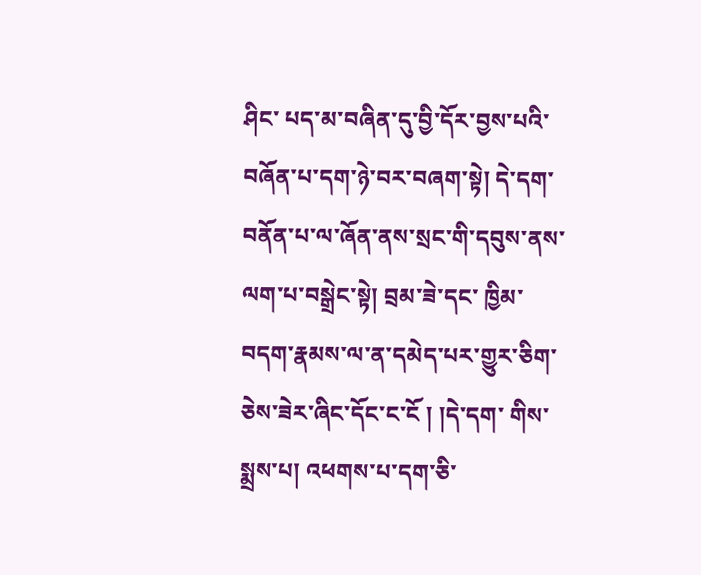ཤིང་ པད་མ་བཞིན་དུ་བྱི་དོར་བྱས་པའི་བཞོན་པ་དག་ཉེ་བར་བཞག་སྟེ། དེ་དག་ བནོན་པ་ལ་ཞོན་ནས་སྲང་གི་དབུས་ནས་ལག་པ་བསྒྲེང་སྟེ། བྲམ་ཟེ་དང་ ཁྱིམ་བདག་རྣམས་ལ་ན་དམེད་པར་གྱུར་ཅིག་ཅེས་ཟེར་ཞིང་དོང་ང་ངོ ། །དེ་དག་ གིས་སྨྲས་པ། འཕགས་པ་དག་ཅི་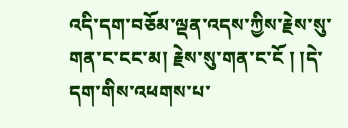འདི་དག་བཅོམ་ལྡན་འདས་ཀྱིས་རྗེས་སུ་ གན་ང་ངང་མ། རྗེས་སུ་གན་ང་ངོ ། །དེ་དག་གིས་འཕགས་པ་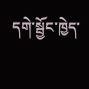དགེ་སྦྱོང་ཁྱེད་